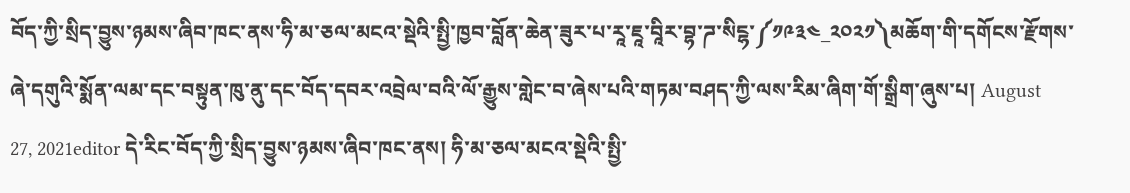བོད་ཀྱི་སྲིད་བྱུས་ཉམས་ཞིབ་ཁང་ནས་ཧི་མ་ཅལ་མངའ་སྡེའི་སྤྱི་ཁྱབ་བློན་ཆེན་ཟུར་པ་རཱ་ཇཱ་བཱིར་བྷ་ཌ་སིངྷ་༼༡༩༣༤_༢༠༢༡༽མཆོག་གི་དགོངས་རྫོགས་ཞེ་དགུའི་སྨོན་ལམ་དང་བསྟུན་ཁུ་ནུ་དང་བོད་དབར་འབྲེལ་བའི་ལོ་རྒྱུས་གླེང་བ་ཞེས་པའི་གཏམ་བཤད་ཀྱི་ལས་རིམ་ཞིག་གོ་སྒྲིག་ཞུས་པ། August 27, 2021editor དེ་རིང་བོད་ཀྱི་སྲིད་བྱུས་ཉམས་ཞིབ་ཁང་ནས། ཧི་མ་ཅལ་མངའ་སྡེའི་སྤྱི་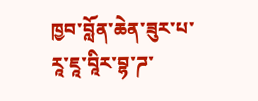ཁྱབ་བློན་ཆེན་ཟུར་པ་རཱ་ཇཱ་བཱིར་བྷ་ཌ་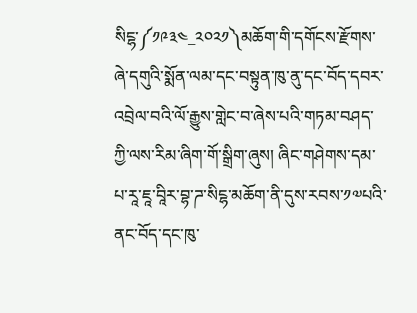སིངྷ་༼༡༩༣༤_༢༠༢༡༽མཆོག་གི་དགོངས་རྫོགས་ཞེ་དགུའི་སྨོན་ལམ་དང་བསྟུན་ཁུ་ནུ་དང་བོད་དབར་འབྲེལ་བའི་ལོ་རྒྱུས་གླེང་བ་ཞེས་པའི་གཏམ་བཤད་ཀྱི་ལས་རིམ་ཞིག་གོ་སྒྲིག་ཞུས། ཞིང་གཤེགས་དམ་པ་རཱ་ཇཱ་བཱིར་བྷ་ཌ་སིངྷ་མཆོག་ནི་དུས་རབས་༡༧པའི་ནང་བོད་དང་ཁུ་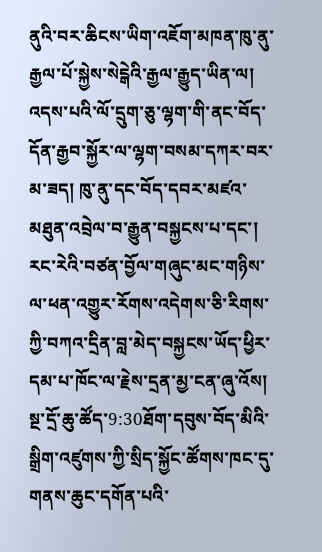ནུའི་བར་ཆིངས་ཡིག་འཇོག་མཁན་ཁུ་ནུ་རྒྱལ་པོ་སྐྱེས་སེངྒེའི་རྒྱལ་རྒྱུད་ཡིན་ལ། འདས་པའི་ལོ་དྲུག་ཅུ་ལྷག་གི་ནང་བོད་དོན་རྒྱབ་སྐྱོར་ལ་ལྷག་བསམ་དཀར་བར་མ་ཟད། ཁུ་ནུ་དང་བོད་དབར་མཛའ་མཐུན་འབྲེལ་བ་རྒྱུན་བསྐྱངས་པ་དང་། རང་རེའི་བཙན་བྱོལ་གཞུང་མང་གཉིས་ལ་ཕན་འགྱུར་རོགས་འདེགས་ཅི་རིགས་ཀྱི་བཀའ་དྲིན་བླ་མེད་བསྐྱངས་ཡོད་ཕྱིར་དམ་པ་ཁོང་ལ་རྗེས་དྲན་མྱ་ངན་ཞུ་འོས། སྔ་དྲོ་ཆུ་ཚོད་9:30ཐོག་དབུས་བོད་མིའི་སྒྲིག་འཛུགས་ཀྱི་སྲིད་སྐྱོང་ཚོགས་ཁང་དུ་གནས་ཆུང་དགོན་པའི་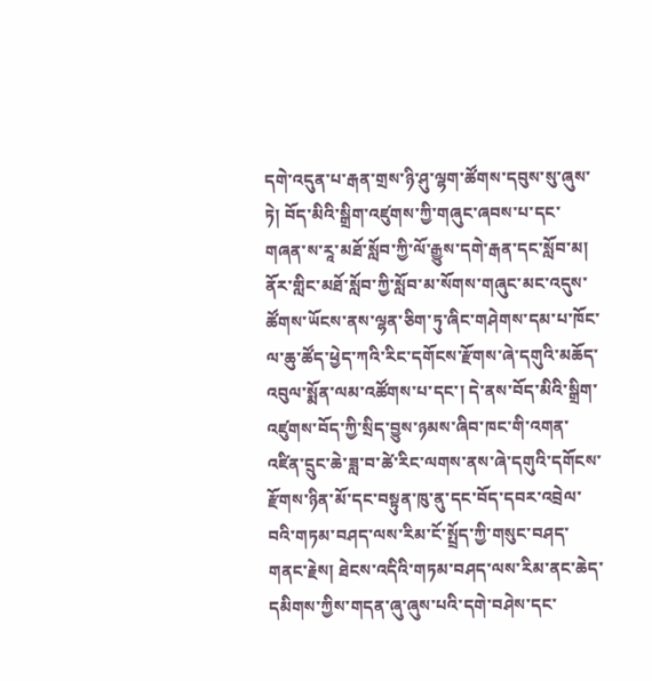དགེ་འདུན་པ་རྒན་གྲས་ཉི་ཤུ་ལྷག་ཚོགས་དབུས་སུ་ཞུས་ཏེ། བོད་མིའི་སྒྲིག་འཛུགས་ཀྱི་གཞུང་ཞབས་པ་དང་གཞན་ས་རཱ་མཐོ་སློབ་ཀྱི་ལོ་རྒྱུས་དགེ་རྒན་དང་སློབ་མ། ནོར་གླིང་མཐོ་སློབ་ཀྱི་སློབ་མ་སོགས་གཞུང་མང་འདུས་ཚོགས་ཡོངས་ནས་ལྷན་ཅིག་ཏུ་ཞིང་གཤེགས་དམ་པ་ཁོང་ལ་ཆུ་ཚོད་ཕྱེད་ཀའི་རིང་དགོངས་རྫོགས་ཞེ་དགུའི་མཆོད་འབུལ་སྨོན་ལམ་འཚོགས་པ་དང་། དེ་ནས་བོད་མིའི་སྒྲིག་འཛུགས་བོད་ཀྱི་སྲིད་བྱུས་ཉམས་ཞིབ་ཁང་གི་འགན་འཛིན་དྲུང་ཆེ་ཟླ་བ་ཚེ་རིང་ལགས་ནས་ཞེ་དགུའི་དགོངས་རྫོགས་ཉིན་མོ་དང་བསྟུན་ཁུ་ནུ་དང་བོད་དབར་འབྲེལ་བའི་གཏམ་བཤད་ལས་རིམ་ངོ་སྤྲོད་ཀྱི་གསུང་བཤད་གནང་རྗེས། ཐེངས་འདིའི་གཏམ་བཤད་ལས་རིམ་ནང་ཆེད་དམིགས་ཀྱིས་གདན་ཞུ་ཞུས་པའི་དགེ་བཤེས་དང་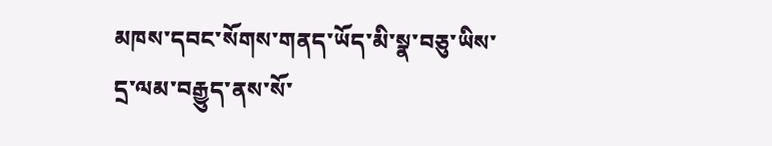མཁས་དབང་སོགས་གནད་ཡོད་མི་སྣ་བཅུ་ཡིས་དྲ་ལམ་བརྒྱུད་ནས་སོ་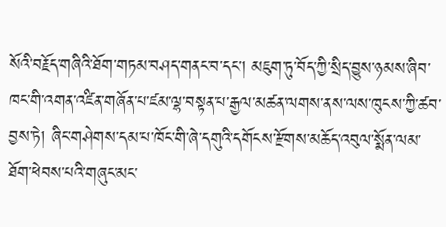སོའི་བརྗོད་གཞིའི་ཐོག་གཏམ་བཤད་གནང་བ་དང་། མཇུག་ཏུ་བོད་ཀྱི་སྲིད་བྱུས་ཉམས་ཞིབ་ཁང་གི་འགན་འཛིན་གཞོན་པ་ཛམ་ལྷ་བསྟན་པ་རྒྱལ་མཚན་ལགས་ནས་ལས་ཁུངས་ཀྱི་ཚབ་བྱས་ཏེ། ཞིང་གཤེགས་དམ་པ་ཁོང་གི་ཞེ་དགུའི་དགོངས་རྫོགས་མཆོད་འབུལ་སྨོན་ལམ་ཐོག་ཕེབས་པའི་གཞུང་མང་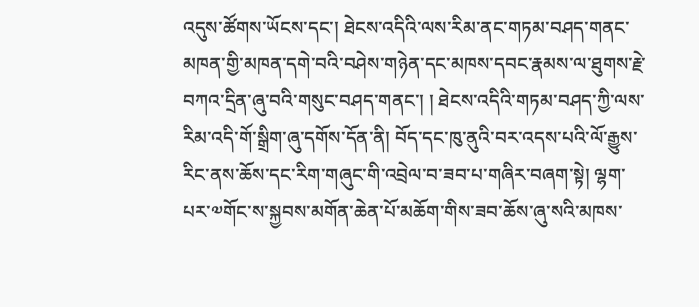འདུས་ཚོགས་ཡོངས་དང་། ཐེངས་འདིའི་ལས་རིམ་ནང་གཏམ་བཤད་གནང་མཁན་གྱི་མཁན་དགེ་བའི་བཤེས་གཉེན་དང་མཁས་དབང་རྣམས་ལ་ཐུགས་རྗེ་བཀའ་དྲིན་ཞུ་བའི་གསུང་བཤད་གནང་། ། ཐེངས་འདིའི་གཏམ་བཤད་ཀྱི་ལས་རིམ་འདི་གོ་སྒྲིག་ཞུ་དགོས་དོན་ནི། བོད་དང་ཁུ་ནུའི་བར་འདས་པའི་ལོ་རྒྱུས་རིང་ནས་ཆོས་དང་རིག་གཞུང་གི་འབྲེལ་བ་ཟབ་པ་གཞིར་བཞག་སྟེ། ལྷག་པར་༧གོང་ས་སྐྱབས་མགོན་ཆེན་པོ་མཆོག་གིས་ཟབ་ཆོས་ཞུ་སའི་མཁས་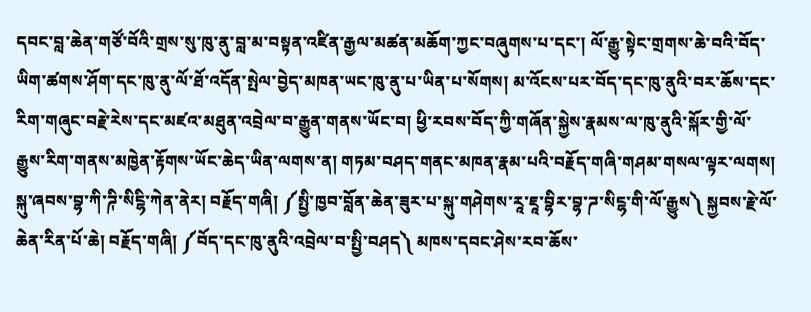དབང་བླ་ཆེན་གཙོ་བོའི་གྲས་སུ་ཁུ་ནུ་བླ་མ་བསྟན་འཛིན་རྒྱལ་མཚན་མཆོག་ཀྱང་བཞུགས་པ་དང་། ལོ་རྒྱུ་སྟེང་གྲགས་ཆེ་བའི་བོད་ཡིག་ཚགས་ཤོག་དང་ཁུ་ནུ་ལོ་ཐོ་འདོན་སྤེལ་བྱེད་མཁན་ཡང་ཁུ་ནུ་པ་ཡིན་པ་སོགས། མ་འོངས་པར་བོད་དང་ཁུ་ནུའི་བར་ཆོས་དང་རིག་གཞུང་བརྗེ་རེས་དང་མཛའ་མཐུན་འབྲེལ་བ་རྒྱུན་གནས་ཡོང་བ། ཕྱི་རབས་བོད་ཀྱི་གཞོན་སྐྱེས་རྣམས་ལ་ཁུ་ནུའི་སྐོར་གྱི་ལོ་རྒྱུས་རིག་གནས་མཁྱེན་རྟོགས་ཡོང་ཆེད་ཡིན་ལགས་ན། གཏམ་བཤད་གནང་མཁན་རྣམ་པའི་བརྗོད་གཞི་གཤམ་གསལ་ལྟར་ལགས། སྐུ་ཞབས་བྷ་ཀི་ཌི༙་སིངྷི་ཀེན་ནེར། བརྗོད་གཞི། ༼སྤྱི་ཁྱབ་བློན་ཆེན་ཟུར་པ་སྐུ་གཤེགས་རཱ་ཇཱ་བྷིར་བྷ་ཌ་སིངྷ་གི་ལོ་རྒྱུས༽ སྐྱབས་རྗེ་ལོ་ཆེན་རིན་པོ་ཆེ། བརྗོད་གཞི། ༼བོད་དང་ཁུ་ནུའི་འབྲེལ་བ་སྤྱི་བཤད༽ མཁས་དབང་ཤེས་རབ་ཆོས་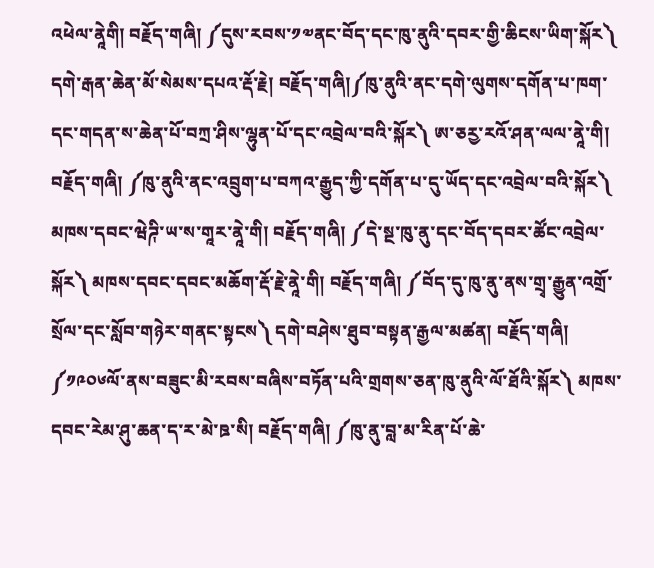འཕེལ་ནཱེགི། བརྗོད་གཞི། ༼དུས་རབས་༡༧ནང་བོད་དང་ཁུ་ནུའི་དབར་གྱི་ཆིངས་ཡིག་སྐོར༽ དགེ་རྒན་ཆེན་མོ་སེམས་དཔའ་རྡོ་རྗེ། བརྗོད་གཞི།༼ཁུ་ནུའི་ནང་དགེ་ལུགས་དགོན་པ་ཁག་དང་གདན་ས་ཆེན་པོ་བཀྲ་ཤིས་ལྷུན་པོ་དང་འབྲེལ་བའི་སྐོར༽ ཨ་ཅརྱ་རའོ་ཤན་ལལ་ནཱེ་གི། བརྗོད་གཞི། ༼ཁུ་ནུའི་ནང་འབྲུག་པ་བཀའ་རྒྱུད་ཀྱི་དགོན་པ་དུ་ཡོད་དང་འབྲེལ་བའི་སྐོར༽ མཁས་དབང་ཝེཌི༙་ཡ་ས་གཱར་ནཱེ་གི། བརྗོད་གཞི། ༼དེ་སྔ་ཁུ་ནུ་དང་བོད་དབར་ཚོང་འབྲེལ་སྐོར༽ མཁས་དབང་དབང་མཆོག་རྡོ་རྗེ་ནཱེ་གི། བརྗོད་གཞི། ༼བོད་དུ་ཁུ་ནུ་ནས་གྲྭ་རྒྱུན་འགྲོ་སྲོལ་དང་སློབ་གཉེར་གནང་སྟངས༽ དགེ་བཤེས་ཐུབ་བསྟན་རྒྱལ་མཚན། བརྗོད་གཞི། ༼༡༩༠༦ལོ་ནས་བཟུང་མི་རབས་བཞིས་བཏོན་པའི་གྲགས་ཅན་ཁུ་ནུའི་ལོ་ཐོའི་སྐོར༽ མཁས་དབང་རེམ་ཤུ་ཆན་ད་ར་མེ་ཋ་སི། བརྗོད་གཞི། ༼ཁུ་ནུ་བླ་མ་རིན་པོ་ཆེ་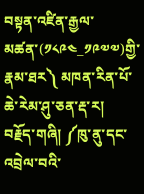བསྟན་འཛིན་རྒྱལ་མཚན་(༡༨༩༤_༡༩༧༧)གྱི་རྣམ་ཐར༽ མཁན་རིན་པོ་ཆེ་རེམ་ཤུ་ཅན་རྡ་ར། བརྗོད་གཞི། ༼ཁུ་ནུ་དང་འབྲེལ་བའི་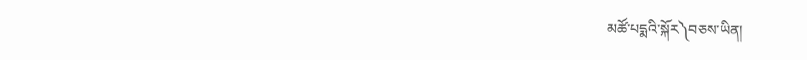མཚོ་པདྨའི་སྐོར༽བཅས་ཡིན།